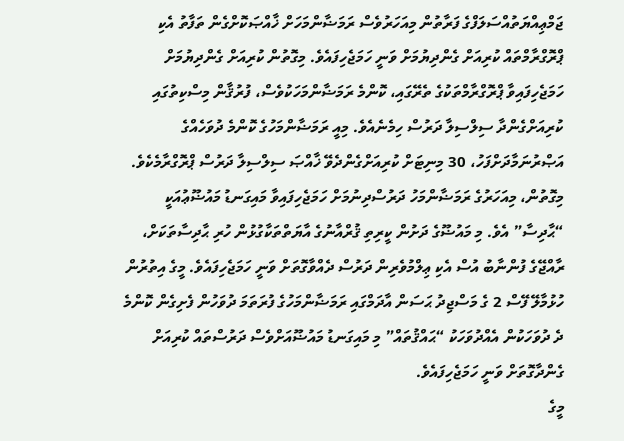ޖަމްޢިއްޔަތުއްސަލަފްގެ ފަރާތުން މިއަހަރުވެސް ރަމަޟާންމަހަށް ޚާއްޞަކޮށްގެން ތަފާތު އެކި ޕްރޮގްރާމްތައް ކުރިއަށް ގެންދިޔުމަށް ވަނީ ހަމަޖެހިފައެވެ. މިގޮތުން ކުރިއަށް ގެންދިޔުމަށް ހަމަޖެހިފައިވާ ޕްރޮގްރާމްތަކުގެ ތެރޭގައި، ކޮންމެ ރަމަޟާންމަހަކުވެސް، ފުރުޤާން މިސްކިތުގައި ކުރިއަށްގެންދާ ސިލްސިލާ ދަރުސް ހިމެނެއެވެ. މިއީ ރަމަޟާންމަހުގެ ކޮންމެ ދުވަހެއްގެ އަޞްރުނަމާދަށްފަހު، 30 މިނިޓަށް ކުރިއަށްގެންދެވޭ ޚާއްޞަ ސިލްސިލާ ދަރުސް ޕްރޮގްރާމެކެވެ. މިގޮތުން، މިއަހަރުގެ ރަމަޟާންމަހު ދަރުސްދިނުމަށް ހަމަޖެހިފައިވާ މައިގަނޑު މައުޟޫޢުއަކީ “ޙާދިސާ” އެވެ. މި މައުޟޫގެ ދަށުން ކީރިތި ޤުރްއާނުގެ އާޔަތްތަކާގުޅުން ހުރި ޙާދިސާތަކަށް، ރާއްޖޭގެ ފުންނާބު އުސް އެކި ޢިލްމުވެރިން ދަރުސް ދެއްވާގޮތަށް ވަނީ ހަމަޖެހިފައެވެ. މީގެ އިތުރުން ހުޅުމާލޭ ފޭސް 2 ގެ މަސްޖިދު ޙަސަން އާދަމްގައި ރަމަޟާންމަހުގެ ފުރަތަމަ ދުވަހުން ފެށިގެން ކޮންމެ ދެ ދުވަހަކުން އެއްދުވަހަކު “ޙައްޤުތައް” މި މައިގަނޑު މައުޟޫއަށްވެސް ދަރުސްތައް ކުރިއަށް ގެންދާގޮތަށް ވަނީ ހަމަޖެހިފައެވެ.
މީގެ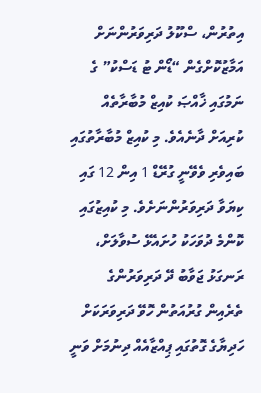އިތުރުން، ސްކޫލު ދަރިވަރުންނަށް އަމާޒުކޮށްގެން “ޑޯން ޓު ޑަސްކު” ގެ ނަމުގައި ޚާއްޞަ ކުއިޒް މުބާރާތެއް ކުރިއަށް ދާނެއެވެ. މި ކުއިޒް މުބާރާތުގައި ބައިވެރި ވެވޭނީ ގުރޭޑް 1 އިން 12 ގައި ކިޔަވާ ދަރިވަރުންނަށެވެ. މި ކުއިޒުގައި ކޮންމެ ދުވަހަކު ހުށައެޅޭ ސުވާލަށް، ރަނގަޅު ޖަވާބު ދޭ ދަރިވަރުންގެ ތެރެއިން ގުރުއަތުން ހޮވޭ ދަރިވަރަކަށް ހަދިޔާގެ ގޮތުގައި ޕިއްޒާއެއް ދިނުމަށް ވަނީ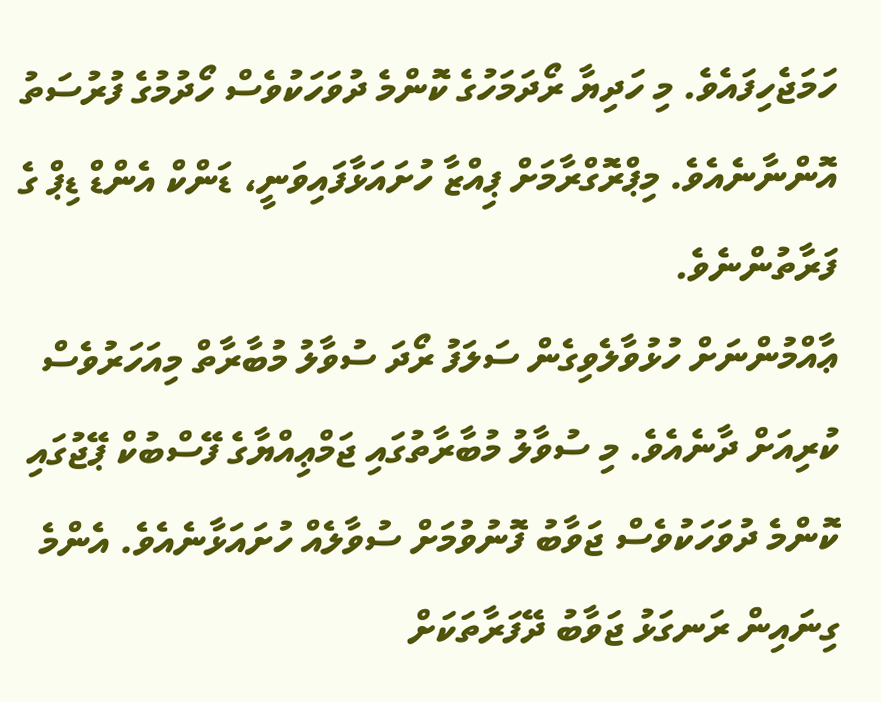ހަމަޖެހިފައެވެ. މި ހަދިޔާ ރޯދަމަހުގެ ކޮންމެ ދުވަހަކުވެސް ހޯދުމުގެ ފުރުސަތު އޮންނާނެއެވެ. މިޕްރޮގްރާމަށް ޕިއްޒާ ހުށައަޅާފައިވަނީ، ޑަންކް އެންޑް ޑިޕް ގެ ފަރާތުންނެވެ.
ޢާއްމުންނަށް ހުޅުވާލެވިގެން ސަލަފު ރޯދަ ސުވާލު މުބާރާތް މިއަހަރުވެސް ކުރިއަށް ދާނެއެވެ. މި ސުވާލު މުބާރާތުގައި ޖަމްޢިއްޔާގެ ފޭސްބުކް ޕޭޖުގައި ކޮންމެ ދުވަހަކުވެސް ޖަވާބު ފޮނުވުމަށް ސުވާލެއް ހުށައަޅާނެއެވެ. އެންމެ ގިނައިން ރަނގަޅު ޖަވާބު ދޭފަރާތަކަށް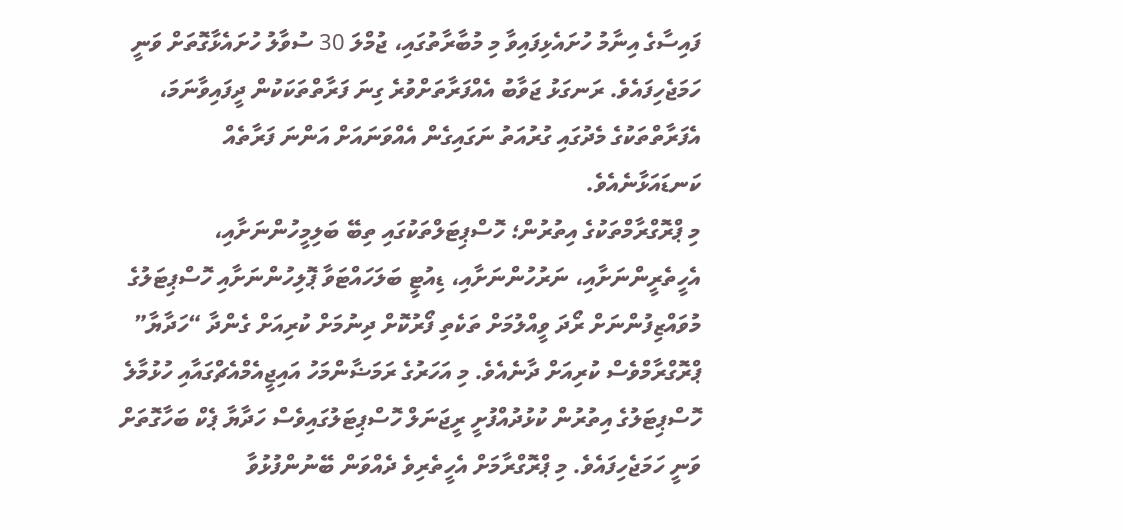ފައިސާގެ އިނާމު ހުށައެޅިފައިވާ މި މުބާރާތުގައި، ޖުމްލަ 30 ސުވާލު ހުށައެޅާގޮތަށް ވަނީ ހަމަޖެހިފައެވެ. ރަނގަޅު ޖަވާބު އެއްފަރާތަށްވުރެ ގިނަ ފަރާތްތަކަކުން ދީފައިވާނަމަ، އެފަރާތްތަކުގެ މެދުގައި ގުރުއަތު ނަގައިގެން އެއްވަނައަށް އަންނަ ފަރާތެއް ކަނޑައަޅާނެއެވެ.
މި ޕްރޮގްރާމްތަކުގެ އިތުރުން؛ ހޮސްޕިޓަލްތަކުގައި ތިބޭ ބަލިމީހުންނަށާއި، އެހީތެރީންނަށާއި، ނަރުހުންނަށާއި، ޑިއުޓީ ބަލަހައްޓަވާ ޕޮލިހުންނަށާއި ހޮސްޕިޓަލުގެ މުވައްޒިފުންނަށް ރޯދަ ވީއްލުމަށް ތަކެތި ފޯރުކޮށް ދިނުމަށް ކުރިއަށް ގެންދާ “ހަދާޔާ” ޕްރޮގްރާމްވެސް ކުރިއަށް ދާނެއެވެ. މި އަހަރުގެ ރަމަޟާންމަހު އައިޖީއެމްއެޗްގައާއި ހުޅުމާލެ ހޮސްޕިޓަލުގެ އިތުރުން ކުޅުދުއްފުށީ ރީޖަނަލް ހޮސްޕިޓަލުގައިވެސް ހަދާޔާ ޕެކް ބަހާގޮތަށް ވަނީ ހަމަޖެހިފައެވެ. މި ޕްރޮގްރާމަށް އެހީތެރިވެ ދެއްވަން ބޭނުންފުޅުވާ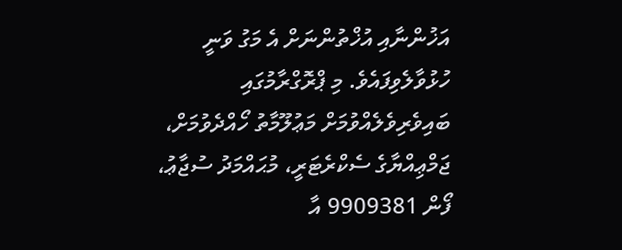އަޚުންނާއި އުޚްތުންނަށް އެ މަގު ވަނީ ހުޅުވާލެވިފައެވެ. މި ޕްރޮގްރާމުގައި ބައިވެރިވެލެއްވުމަށް މަޢުލޫމާތު ހޯއްދެވުމަށް، ޖަމްޢިއްޔާގެ ސެކްރެޓަރީ، މުޙައްމަދު ސުޖާޢު، ފޯން 9909381 އާ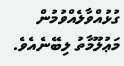ގުޅުއްވާލެއްވުމުން މަޢުލޫމާތު ލިބޭނެއެވެ.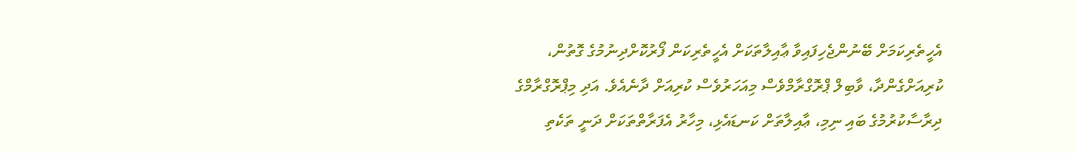އެހީތެރިކަމަށް ބޭނުންޖެހިފައިވާ ޢާއިލާތަކަށް އެހީތެރިކަން ފޯރުކޮށްދިނުމުގެ ގޮތުން، ކުރިއަށްގެންދާ، ވާބިލް ޕްރޮގްރާމްވެސް މިއަހަރުވެސް ކުރިއަށް ދާނެއެވެ. އަދި މިޕްރޮގްރާމްގެ ދިރާސާކުރުމުގެ ބައި ނިމި، ޢާއިލާތަށް ކަނޑައެޅި، މިހާރު އެފަރާތްތަކަށް ދަނީ ތަކެތި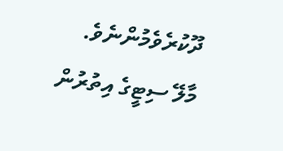ދޫކުރެވެމުންނެވެ.
މާލޭ ސިޓީގެ އިތުރުން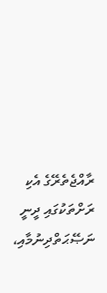ރާއްޖެތެރޭގެ އެކި ރަށްތަކުގައި ދީނީ ނަޞޭޙަތްދިނުމާއި،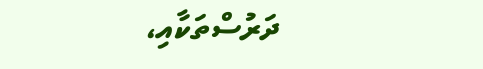ދަރުސްތަކާއި،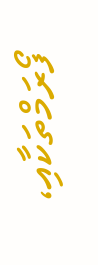ފޯރަމްތަކާއި،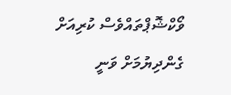ވޯކްޝޮޕްތައްވެސް ކުރިއަށް ގެންދިޔުމަށް ވަނީ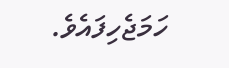ހަމަޖެހިފައެވެ.